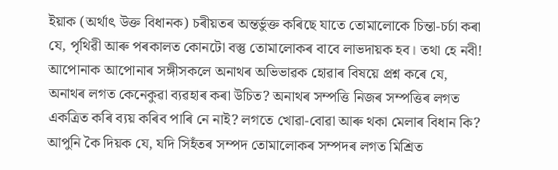ইয়াক (অৰ্থাৎ উক্ত বিধানক) চৰীয়তৰ অন্তৰ্ভুক্ত কৰিছে যাতে তোমালোকে চিন্তা-চৰ্চা কৰা যে, পৃথিৱী আৰু পৰকালত কোনটো বস্তু তোমালোকৰ বাবে লাভদায়ক হব। তথা হে নবী! আপোনাক আপোনাৰ সঙ্গীসকলে অনাথৰ অভিভাৱক হোৱাৰ বিষয়ে প্ৰশ্ন কৰে যে, অনাথৰ লগত কেনেকুৱা ব্যৱহাৰ কৰা উচিত? অনাথৰ সম্পত্তি নিজৰ সম্পত্তিৰ লগত একত্ৰিত কৰি ব্যয় কৰিব পাৰি নে নাই? লগতে খোৱা-বোৱা আৰু থকা মেলাৰ বিধান কি? আপুনি কৈ দিয়ক যে, যদি সিহঁতৰ সম্পদ তোমালোকৰ সম্পদৰ লগত মিশ্ৰিত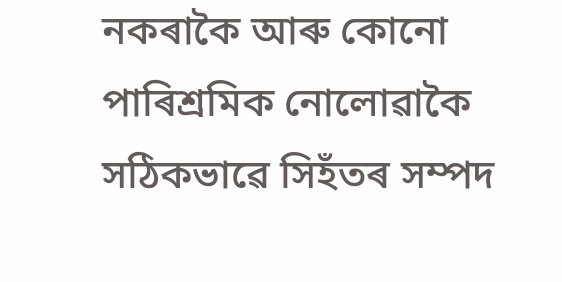নকৰাকৈ আৰু কোনো পাৰিশ্ৰমিক নোলোৱাকৈ সঠিকভাৱে সিহঁতৰ সম্পদ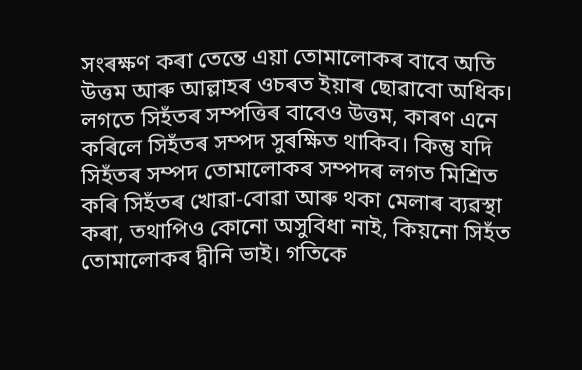সংৰক্ষণ কৰা তেন্তে এয়া তোমালোকৰ বাবে অতি উত্তম আৰু আল্লাহৰ ওচৰত ইয়াৰ ছোৱাবো অধিক। লগতে সিহঁতৰ সম্পত্তিৰ বাবেও উত্তম, কাৰণ এনে কৰিলে সিহঁতৰ সম্পদ সুৰক্ষিত থাকিব। কিন্তু যদি সিহঁতৰ সম্পদ তোমালোকৰ সম্পদৰ লগত মিশ্ৰিত কৰি সিহঁতৰ খোৱা-বোৱা আৰু থকা মেলাৰ ব্যৱস্থা কৰা, তথাপিও কোনো অসুবিধা নাই, কিয়নো সিহঁত তোমালোকৰ দ্বীনি ভাই। গতিকে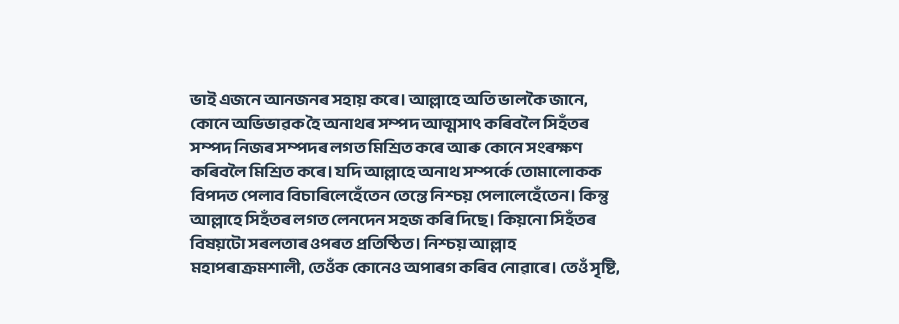ভাই এজনে আনজনৰ সহায় কৰে। আল্লাহে অতি ভালকৈ জানে, কোনে অভিভাৱক হৈ অনাথৰ সম্পদ আত্মসাৎ কৰিবলৈ সিহঁতৰ সম্পদ নিজৰ সম্পদৰ লগত মিশ্ৰিত কৰে আৰু কোনে সংৰক্ষণ কৰিবলৈ মিশ্ৰিত কৰে। যদি আল্লাহে অনাথ সম্পৰ্কে তোমালোকক বিপদত পেলাব বিচাৰিলেহেঁতেন তেন্তে নিশ্চয় পেলালেহেঁতেন। কিন্তু আল্লাহে সিহঁতৰ লগত লেনদেন সহজ কৰি দিছে। কিয়নো সিহঁতৰ বিষয়টো সৰলতাৰ ওপৰত প্ৰতিষ্ঠিত। নিশ্চয় আল্লাহ মহাপৰাক্ৰমশালী, তেওঁক কোনেও অপাৰগ কৰিব নোৱাৰে। তেওঁ সৃষ্টি,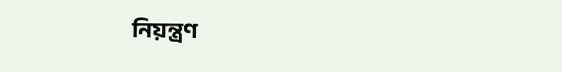নিয়ন্ত্ৰণ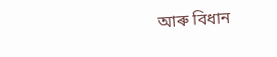আৰু বিধান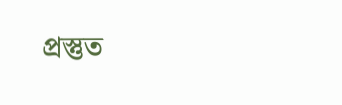প্ৰস্তুত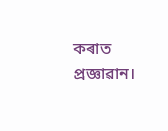কৰাত প্ৰজ্ঞাৱান।